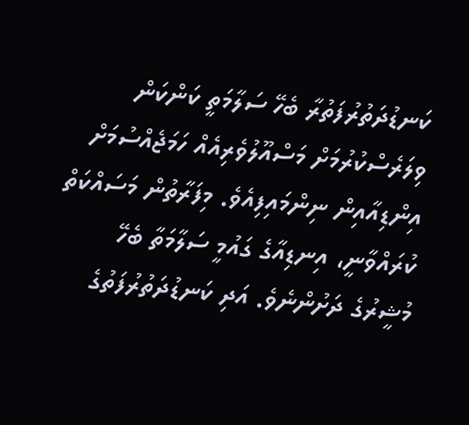ކަނޑުދަތުރުފަތުރާ ބެހޭ ސަލާމަތީ ކަންކަން ވިލަރެސްކުރުމަށް މަސްއޫލުވެރިއެއް ހަމަޖެއްސުމަށް އިންޑިއާއިން ނިންމައިފިއެވެ. މިފަރާތުން މަސައްކަތް ކުރައްވާނީ، އިނޑިއާގެ ގައުމީ ސަލާމަތާ ބެހޭ މުޝީރުގެ ދަށުންނެވެ. އަދި ކަނޑުދަތުރުފަތުގެ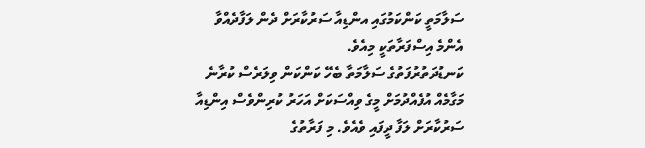ސަލާމަތީ ކަންކަމުގައި އންޑިއާ ސަރުކާރަށް ދެން ލަފާދެއްވާ އެންމެ އިސްފަރާތަކީ މިއެވެ.
ކަނޑުދަތުރުފަތުގެ ސަލާމަތާ ބެހޭ ކަންކަން ވިލަރެސް ކުރާނެ މަގާމެއް އުފެއްދުމަށް މީގެ ވިއްސަކަށް އަހަރު ކުރިންވެސް އިންޑިއާ ސަރުކާރަށް ލަފާ ދީފައި ވެއެވެ. މި ފަރާތުގެ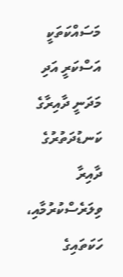މަސައްކަތަކީ އަސްކަރީ އަދި މަދަނީ ދާއިރާގެ ކަނޑުދަތުރުގެ ދާއިރާ ވިލަރެސްކުރުމާއި، ހަކަތައިގެ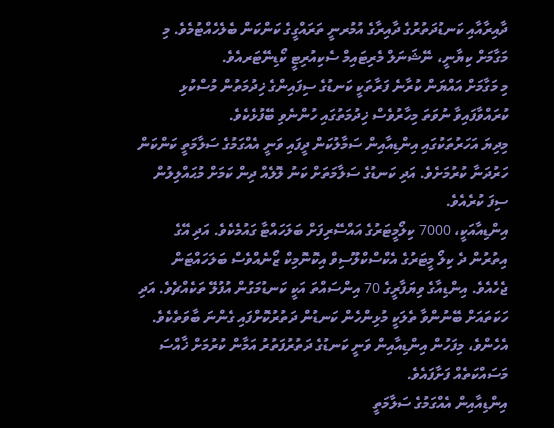ދާއިރާއާއި ކަނޑުދަތުރުގެ ދާއިރާގެ އުމުރނީ ތަރައްގީގެ ކަންކަން ބެލެހެއްޓުމެވެ. މި މަގާމަށް ކިޔާނީ، ނޭޝަނަލް މެރިޓައިމް ސެކިއުރިޓީ ކޯޑިނޭޓަރއެވެ.
މި މަގާމަށް އައްޔަން ކުރާނެ ފަރާތަކީ ކަނޑުގެ ސިފައިންގެ ޚިދުމަތުން މުސްކުޅި ކުރައްވާފައިވާ ނުވަތަ މިހާރުވެސް ޚިދުމަތުގައި ހުންނެވި ބޭފުޅެކެވެ.
މިދިޔަ އަހަރުތަކުގައި އިންޑިއާއިން ސަމާލުކަން ދީފައި ވަނީ އެއްގަމުގެ ސަލާމަތީ ކަންކަން ހަރުދަނާ ކުރުމަށެވެ. އަދި ކަނޑުގެ ސަލާމަތަށް ކަނު ލޮލެއް ދިން ކަމަށް މުޙައްލިލުން ސިފަ ކުރެއެވެ.
އިންޑިއާއަކީ، 7000 ކިލޯމީޓަރުގެ އައްސޭރިފަށް ބަލަހައްޓާ ގައުމެކެވެ. އަދި އޭގެ އިތުރުން ދެ ކިލޯ މީޓަރުގެ އެކްސްކްލޫސިވް އިކޮނޮމިކް ޒޯނެއްވެސް ބަލަހައްޓަން ޖެހެއެވެ. އިންޑިއާގެ ވިޔަފާރީގެ 70 އިންސައްތަ އަކީ ކަނޑުމަގުން އުފުލޭ ތަކެއްޗެވެ. އަދި ހަކަތައަށް ބޭނުންވާ ތެލަކީ މުޅިންހެން ކަނޑުން ދަތުރުކޮށްފައި ގެންނަ ބާވަތެކެވެ. އެހެންވެ، މިފަހުން އިންޑިއާއިން ވަނީ ކަނޑުގެ ދަތުރުފަތުރު އަމާން ކުރުމަށް ޚާއްސަ މަސައްކަތެއް ފަށާފައެވެ.
އިންޑިއާއިން އެއްގަމުގެ ސަލާމަތީ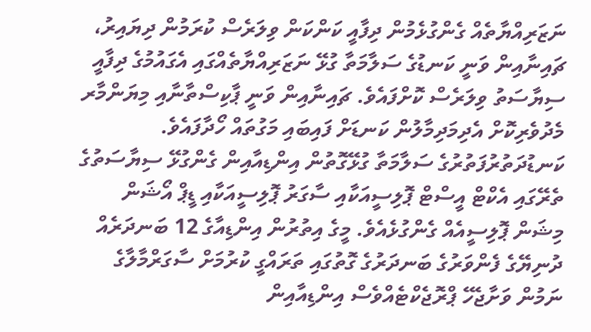ނަޒަރިއްޔާތެއް ގެންގުޅެމުން ދިފާއީ ކަންކަން ވިލަރެސް ކުރަމުން ދިޔައިރު، ޗައިނާއިން ވަނީ ކަނޑުގެ ސަލާމަތާ ގުޅޭ ނަޒަރިއްޔާތެއްގައި އެގައުމުގެ ދިފާއީ ސިޔާސަތު ވިލަރެސް ކޮށްފައެވެ. ޗައިނާއިން ވަނީ ޕާކިސްތާނާއި މިޔަންމާރ މެދުވެރިކޮށް އެދިމަދިމާލުން ކަނޑަށް ފައިބައި މަގުތައް ހޯދާފައެވެ.
ކަނޑުދަތުރުފަތުރުގެ ސަލާމަތާ ގުޅޭގޮތުން އިންޑިއާއިން ގެންގުޅޭ ސިޔާސަތުގެ ތެރޭގައި އެކްޓް އީސްޓް ޕޮލިސީއަކާއި ސާގަރު ޕޮލިސީއަކާއި ޑީޕް އޯޝަން މިޝަން ޕޮލިސީއެއް ގެންގުޅެއެވެ. މީގެ އިތުރުން އިންޑިއާގެ 12 ބަނދަރެއް ދުނިޔޭގެ ފެންވަރުގެ ބަނދަރުގެ ގޮތުގައި ތަރައްގީ ކުރުމަށް ސާގަރްމާލާގެ ނަމުން ވަށާޖެހޭ ޕްރޮޖެކްޓެއްވެސް އިންޑިއާއިން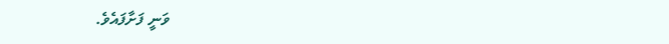ވަނީ ފަށާފައެވެ.